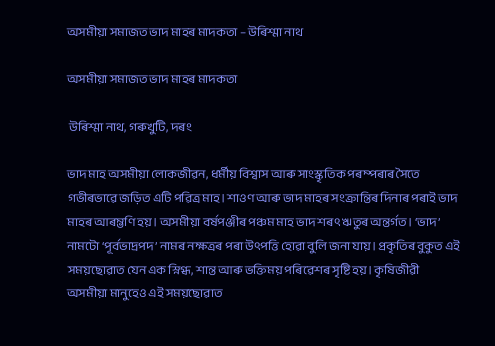অসমীয়া সমাজত ভাদ মাহৰ মাদকতা – উৰিশ্মা নাথ

অসমীয়া সমাজত ভাদ মাহৰ মাদকতা

 উৰিশ্মা নাথ, গৰুখুটি, দৰং

ভাদ মাহ অসমীয়া লোকজীৱন, ধৰ্মীয় বিশ্বাস আৰু সাংস্কৃতিক পৰম্পৰাৰ সৈতে গভীৰভাৱে জড়িত এটি পৱিত্ৰ মাহ। শাওণ আৰু ভাদ মাহৰ সংক্ৰান্তিৰ দিনাৰ পৰাই ভাদ মাহৰ আৰম্ভণি হয়। অসমীয়া বৰ্ষপঞ্জীৰ পঞ্চম মাহ ভাদ শৰৎ ঋতুৰ অন্তৰ্গত। ‘ভাদ’ নামটো ‘পূৰ্বভাদ্ৰপদ’ নামৰ নক্ষত্ৰৰ পৰা উৎপত্তি হোৱা বুলি জনা যায়। প্ৰকৃতিৰ বুকুত এই সময়ছোৱাত যেন এক স্নিগ্ধ, শান্ত আৰু ভক্তিময় পৰিৱেশৰ সৃষ্টি হয়। কৃষিজীৱী অসমীয়া মানুহেও এই সময়ছোৱাত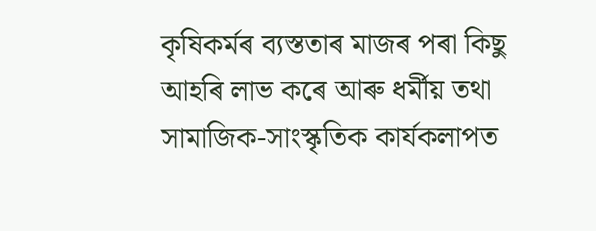কৃষিকৰ্মৰ ব্যস্ততাৰ মাজৰ পৰা কিছু আহৰি লাভ কৰে আৰু ধৰ্মীয় তথা সামাজিক-সাংস্কৃতিক কাৰ্যকলাপত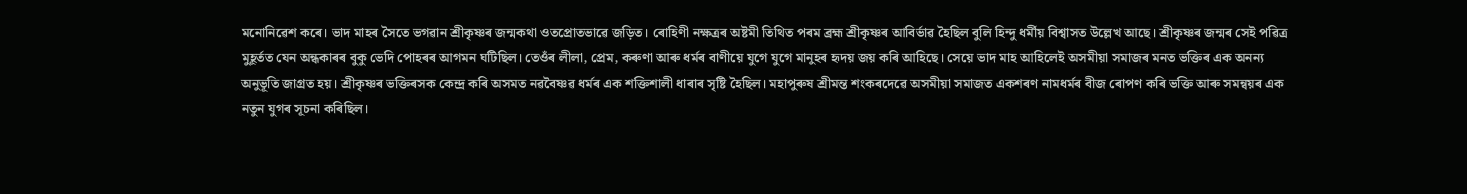মনোনিৱেশ কৰে। ভাদ মাহৰ সৈতে ভগৱান শ্ৰীকৃষ্ণৰ জন্মকথা ওতপ্ৰোতভাৱে জড়িত। ৰোহিণী নক্ষত্ৰৰ অষ্টমী তিথিত পৰম ব্ৰহ্ম শ্ৰীকৃষ্ণৰ আবিৰ্ভাৱ হৈছিল বুলি হিন্দু ধৰ্মীয় বিশ্বাসত উল্লেখ আছে। শ্ৰীকৃষ্ণৰ জন্মৰ সেই পৱিত্ৰ মুহূৰ্তত যেন অন্ধকাৰৰ বুকু ভেদি পোহৰৰ আগমন ঘটিছিল। তেওঁৰ লীলা, প্ৰেম, কৰুণা আৰু ধৰ্মৰ বাণীয়ে যুগে যুগে মানুহৰ হৃদয় জয় কৰি আহিছে। সেয়ে ভাদ মাহ আহিলেই অসমীয়া সমাজৰ মনত ভক্তিৰ এক অনন্য অনুভূতি জাগ্ৰত হয়। শ্ৰীকৃষ্ণৰ ভক্তিৰসক কেন্দ্ৰ কৰি অসমত নৱবৈষ্ণৱ ধৰ্মৰ এক শক্তিশালী ধাৰাৰ সৃষ্টি হৈছিল। মহাপুৰুষ শ্ৰীমন্ত শংকৰদেৱে অসমীয়া সমাজত একশৰণ নামধৰ্মৰ বীজ ৰোপণ কৰি ভক্তি আৰু সমন্বয়ৰ এক নতুন যুগৰ সূচনা কৰিছিল।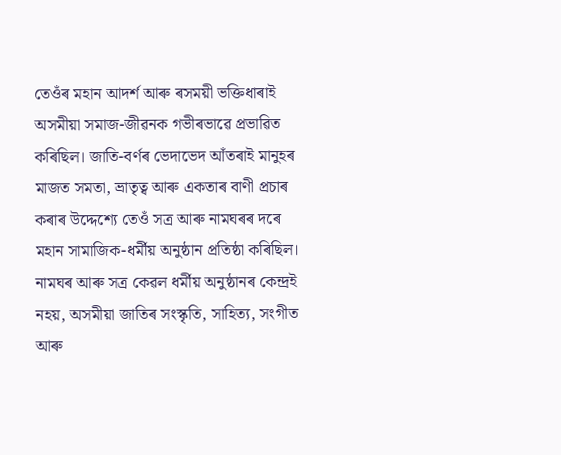তেওঁৰ মহান আদৰ্শ আৰু ৰসময়ী ভক্তিধাৰাই অসমীয়া সমাজ-জীৱনক গভীৰভাৱে প্ৰভাৱিত কৰিছিল। জাতি-বৰ্ণৰ ভেদাভেদ আঁতৰাই মানুহৰ মাজত সমতা, ভ্ৰাতৃত্ব আৰু একতাৰ বাণী প্ৰচাৰ কৰাৰ উদ্দেশ্যে তেওঁ সত্ৰ আৰু নামঘৰৰ দৰে মহান সামাজিক-ধৰ্মীয় অনুষ্ঠান প্ৰতিষ্ঠা কৰিছিল। নামঘৰ আৰু সত্ৰ কেৱল ধৰ্মীয় অনুষ্ঠানৰ কেন্দ্ৰই নহয়, অসমীয়া জাতিৰ সংস্কৃতি, সাহিত্য, সংগীত আৰু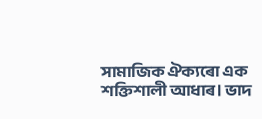সামাজিক ঐক্যৰো এক শক্তিশালী আধাৰ। ভাদ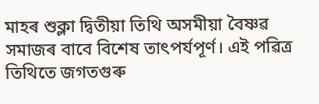মাহৰ শুক্লা দ্বিতীয়া তিথি অসমীয়া বৈষ্ণৱ সমাজৰ বাবে বিশেষ তাৎপৰ্যপূৰ্ণ। এই পৱিত্ৰ তিথিতে জগতগুৰু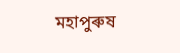মহাপুৰুষ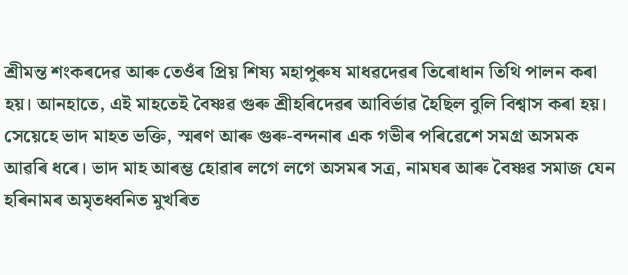শ্ৰীমন্ত শংকৰদেৱ আৰু তেওঁৰ প্ৰিয় শিষ্য মহাপুৰুষ মাধৱদেৱৰ তিৰোধান তিথি পালন কৰা হয়। আনহাতে, এই মাহতেই বৈষ্ণৱ গুৰু শ্ৰীহৰিদেৱৰ আবিৰ্ভাৱ হৈছিল বুলি বিশ্বাস কৰা হয়। সেয়েহে ভাদ মাহত ভক্তি, স্মৰণ আৰু গুৰু-বন্দনাৰ এক গভীৰ পৰিৱেশে সমগ্ৰ অসমক আৱৰি ধৰে। ভাদ মাহ আৰম্ভ হোৱাৰ লগে লগে অসমৰ সত্ৰ, নামঘৰ আৰু বৈষ্ণৱ সমাজ যেন হৰিনামৰ অমৃতধ্বনিত মুখৰিত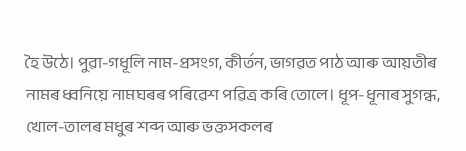হৈ উঠে। পুৱা-গধূলি নাম-প্ৰসংগ, কীৰ্তন, ভাগৱত পাঠ আৰু আয়তীৰ নামৰ ধ্বনিয়ে নামঘৰৰ পৰিৱেশ পৱিত্ৰ কৰি তোলে। ধূপ-ধূনাৰ সুগন্ধ, খোল-তালৰ মধুৰ শব্দ আৰু ভক্তসকলৰ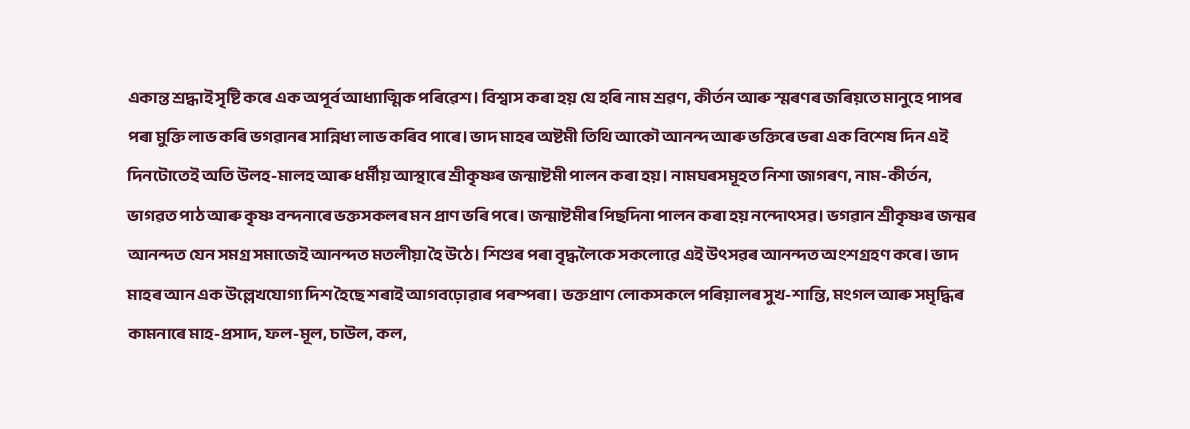একান্ত শ্ৰদ্ধাই সৃষ্টি কৰে এক অপূৰ্ব আধ্যাত্মিক পৰিৱেশ। বিশ্বাস কৰা হয় যে হৰি নাম শ্ৰৱণ, কীৰ্তন আৰু স্মৰণৰ জৰিয়তে মানুহে পাপৰ পৰা মুক্তি লাভ কৰি ভগৱানৰ সান্নিধ্য লাভ কৰিব পাৰে। ভাদ মাহৰ অষ্টমী তিথি আকৌ আনন্দ আৰু ভক্তিৰে ভৰা এক বিশেষ দিন এই দিনটোতেই অতি উলহ-মালহ আৰু ধৰ্মীয় আস্থাৰে শ্ৰীকৃষ্ণৰ জন্মাষ্টমী পালন কৰা হয়। নামঘৰসমূহত নিশা জাগৰণ, নাম-কীৰ্তন, ভাগৱত পাঠ আৰু কৃষ্ণ বন্দনাৰে ভক্তসকলৰ মন প্ৰাণ ভৰি পৰে। জন্মাষ্টমীৰ পিছদিনা পালন কৰা হয় নন্দোৎসৱ। ভগৱান শ্ৰীকৃষ্ণৰ জন্মৰ আনন্দত যেন সমগ্ৰ সমাজেই আনন্দত মতলীয়া হৈ উঠে। শিশুৰ পৰা বৃদ্ধলৈকে সকলোৱে এই উৎসৱৰ আনন্দত অংশগ্ৰহণ কৰে। ভাদ মাহৰ আন এক উল্লেখযোগ্য দিশ হৈছে শৰাই আগবঢ়োৱাৰ পৰম্পৰা। ভক্তপ্ৰাণ লোকসকলে পৰিয়ালৰ সুখ-শান্তি, মংগল আৰু সমৃদ্ধিৰ কামনাৰে মাহ-প্ৰসাদ, ফল-মূল, চাউল, কল,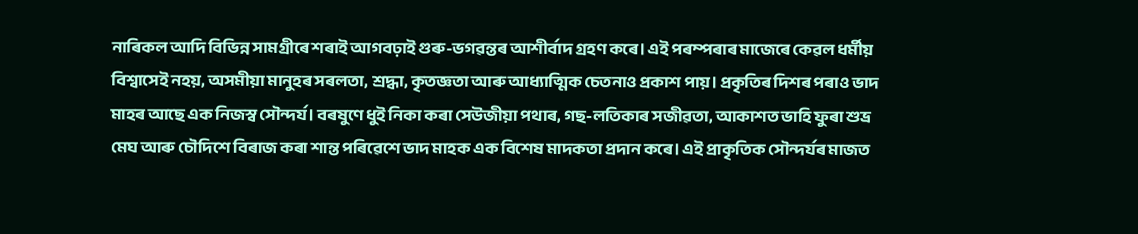নাৰিকল আদি বিভিন্ন সামগ্ৰীৰে শৰাই আগবঢ়াই গুৰু-ভগৱন্তৰ আশীৰ্বাদ গ্ৰহণ কৰে। এই পৰম্পৰাৰ মাজেৰে কেৱল ধৰ্মীয় বিশ্বাসেই নহয়, অসমীয়া মানুহৰ সৰলতা, শ্ৰদ্ধা, কৃতজ্ঞতা আৰু আধ্যাত্মিক চেতনাও প্ৰকাশ পায়। প্ৰকৃতিৰ দিশৰ পৰাও ভাদ মাহৰ আছে এক নিজস্ব সৌন্দৰ্য। বৰষুণে ধুই নিকা কৰা সেউজীয়া পথাৰ, গছ-লতিকাৰ সজীৱতা, আকাশত ভাহি ফুৰা শুভ্ৰ মেঘ আৰু চৌদিশে বিৰাজ কৰা শান্ত পৰিৱেশে ভাদ মাহক এক বিশেষ মাদকতা প্ৰদান কৰে। এই প্ৰাকৃতিক সৌন্দৰ্যৰ মাজত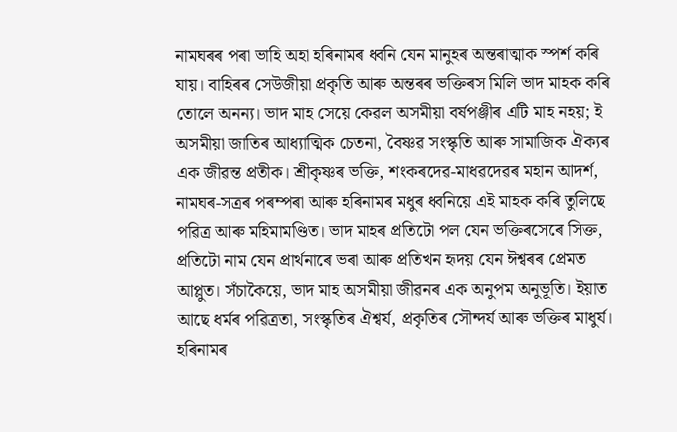নামঘৰৰ পৰা ভাহি অহা হৰিনামৰ ধ্বনি যেন মানুহৰ অন্তৰাত্মাক স্পৰ্শ কৰি যায়। বাহিৰৰ সেউজীয়া প্ৰকৃতি আৰু অন্তৰৰ ভক্তিৰস মিলি ভাদ মাহক কৰি তোলে অনন্য। ভাদ মাহ সেয়ে কেৱল অসমীয়া বৰ্ষপঞ্জীৰ এটি মাহ নহয়; ই অসমীয়া জাতিৰ আধ্যাত্মিক চেতনা, বৈষ্ণৱ সংস্কৃতি আৰু সামাজিক ঐক্যৰ এক জীৱন্ত প্ৰতীক। শ্ৰীকৃষ্ণৰ ভক্তি, শংকৰদেৱ-মাধৱদেৱৰ মহান আদৰ্শ, নামঘৰ-সত্ৰৰ পৰম্পৰা আৰু হৰিনামৰ মধুৰ ধ্বনিয়ে এই মাহক কৰি তুলিছে পৱিত্ৰ আৰু মহিমামণ্ডিত। ভাদ মাহৰ প্ৰতিটো পল যেন ভক্তিৰসেৰে সিক্ত, প্ৰতিটো নাম যেন প্ৰাৰ্থনাৰে ভৰা আৰু প্ৰতিখন হৃদয় যেন ঈশ্বৰৰ প্ৰেমত আপ্লুত। সঁচাকৈয়ে, ভাদ মাহ অসমীয়া জীৱনৰ এক অনুপম অনুভূতি। ইয়াত আছে ধৰ্মৰ পৱিত্ৰতা, সংস্কৃতিৰ ঐশ্বৰ্য, প্ৰকৃতিৰ সৌন্দৰ্য আৰু ভক্তিৰ মাধুৰ্য। হৰিনামৰ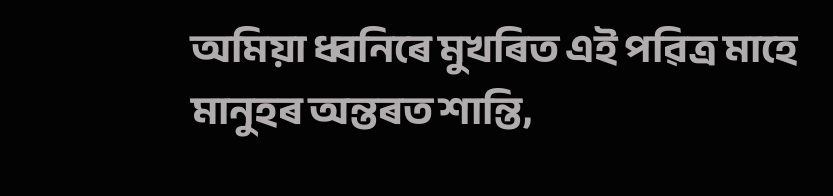অমিয়া ধ্বনিৰে মুখৰিত এই পৱিত্ৰ মাহে মানুহৰ অন্তৰত শান্তি,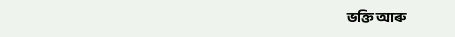ভক্তি আৰু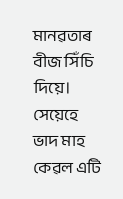মানৱতাৰ বীজ সিঁচি দিয়ে। সেয়েহে ভাদ মাহ কেৱল এটি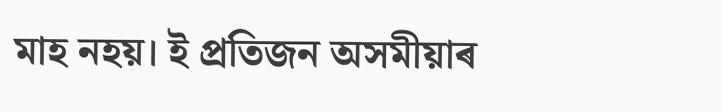মাহ নহয়। ই প্ৰতিজন অসমীয়াৰ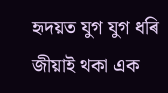হৃদয়ত যুগ যুগ ধৰি জীয়াই থকা এক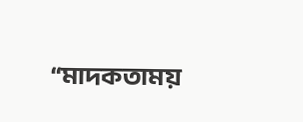“মাদকতাময়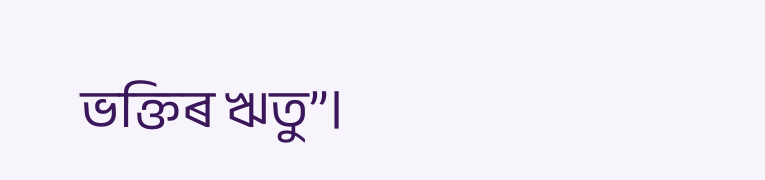ভক্তিৰ ঋতু”।